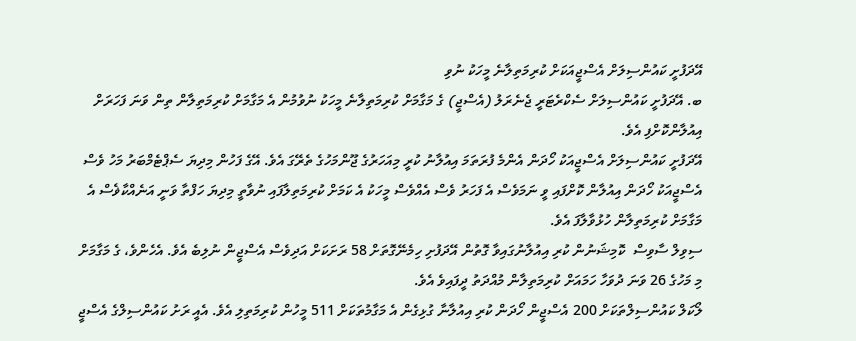އޭދަފުށީ ކައުންސިލަށް އެސްޖީއަކަށް ކުރިމަތިލާނެ މީހަކު ނުވި
ބ. އޭދަފުށީ ކައުންސިލަށް ސެކްރެޓަރީ ޖެނެރަލު (އެސްޖީ) ގެ މަގާމަށް ކުރިމަތިލާނެ މީހަކު ނުވުމުން އެ މަގާމަށް ކުރިމަތިލާން ތިން ވަނަ ފަހަރަށް އިއުލާންކޮށްފި އެވެ.
އޭދަފުށީ ކައުންސިލަށް އެސްޖީއަކު ހޯދަން އެންމެ ފުރަތަމަ އިއުލާނު ކުރީ މިއަހަރުގެ ޖޫންމަހުގެ ތެރޭގަ އެވެ. އޭގެ ފަހުން މިދިޔަ ސެޕްޓެމްބަރު މަހު ވެސް އެސްޖީއަކު ހޯދަން އިއުލާން ކޮށްފައި ވީ ނަމަވެސް އެ ފަހަރު ވެސް އެއްވެސް މީހަކު އެ ކަމަށް ކުރިމަތިލާފައި ނުވާތީ މިދިޔަ ހަފްތާ ވަނީ އަނެއްކާޥެސް އެ މަގާމަށް ކުރިމަތިލާން ހުޅުވާލާފަ އެވެ.
ސިވިލް ސާވިސް  ކޮމިޝަނުން ކުރި އިއުލާނުގައިވާ ގޮތުން އޭދަފުށި ހިމެނޭގޮތަށް 58 ރަށަކަށް އަދިވެސް އެސްޖީން ނުލިބެ އެވެ. އެހެންވެ، ގެ މަގާމަށް މި މަހުގެ 26 ވަނަ ދުވަހާ ހަމައަށް ކުރިމަތިލާން މުއްދަތު ދީފައިވެ އެވެ.
ލޯކަލް ކައުންސިލްތަކަށް 200 އެސްޖީން ހޯދަން ކުރި އިއުލާނާ ގުޅިގެން އެ މަގާމުތަކަށް 511 މީހުން ކުރިމަތިލި އެވެ. އެއީ ރަށު ކައުންސިލްގެ އެސްޖީ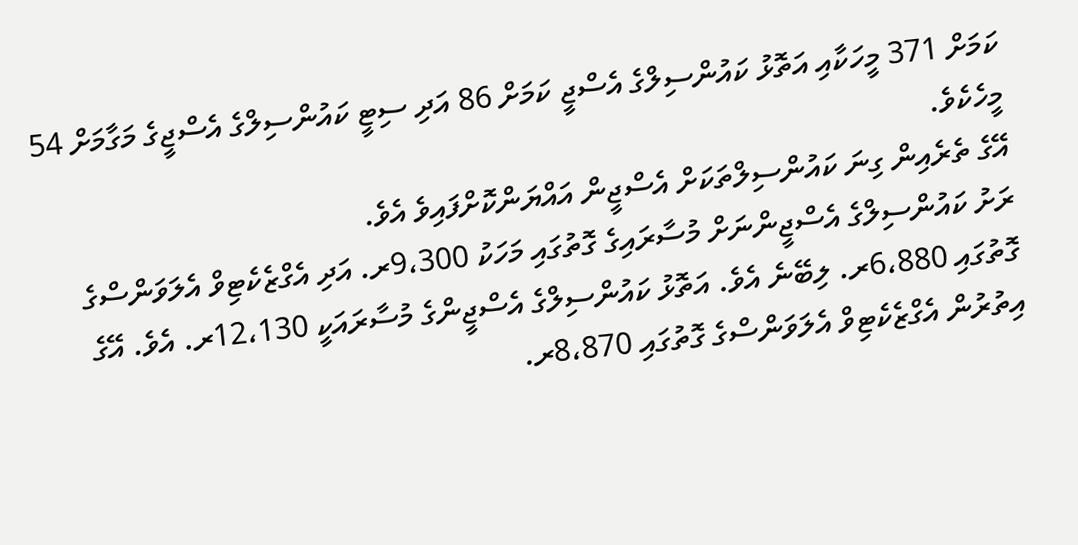ކަމަށް 371 މީހަކާއި އަތޮޅު ކައުންސިލްގެ އެސްޖީ ކަމަށް 86 އަދި ސިޓީ ކައުންސިލްގެ އެސްޖީގެ މަގާމަށް 54 މީހެކެވެ.
އޭގެ ތެރެއިން ގިނަ ކައުންސިލްތަކަށް އެސްޖީން އައްޔަންކޮށްފައިވެ އެވެ.
ރަށު ކައުންސިލްގެ އެސްޖީންނަށް މުސާރައިގެ ގޮތުގައި މަހަކު 9،300ރ. އަދި އެގްޒެކެޓިވް އެލަވަންސްގެ ގޮތުގައި 6،880ރ. ލިބޭނެ އެވެ. އަތޮޅު ކައުންސިލްގެ އެސްޖީންގެ މުސާރައަކީ 12،130ރ. އެވެ. އޭގެ އިތުރުން އެގްޒެކެޓިވް އެލަވަންސްގެ ގޮތުގައި 8،870ރ.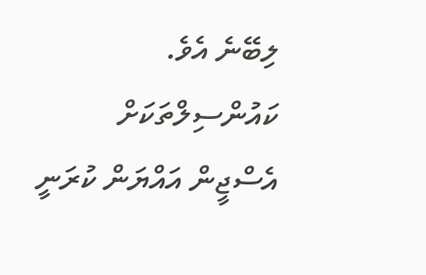ލިބޭނެ އެވެ.
ކައުންސިލްތަކަށް އެސްޖީން އައްޔަން ކުރަނީ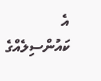އެ ކައުންސިލެއްގެ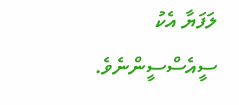ލަފަޔާ އެކު ސީއެސްސީންނެވެ.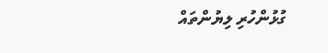ގުޅުންހުރި ލިޔުންތައް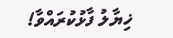ޚިޔާލު ފާޅުކުރައްވާ!